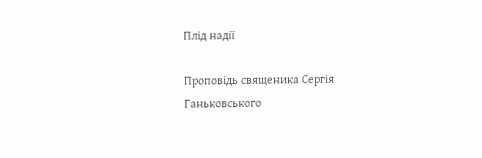Плід надії

Проповідь священика Сергія Ганьковського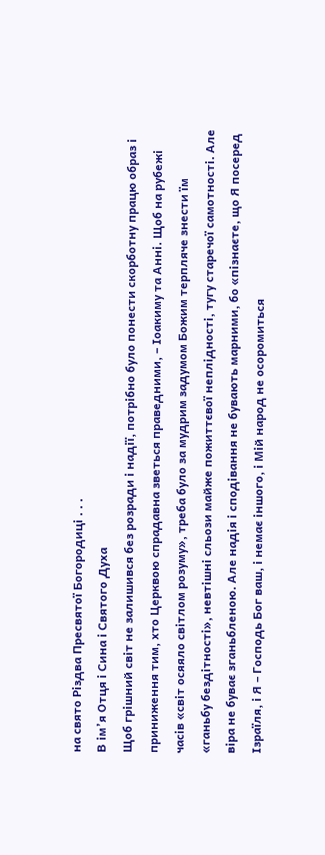на свято Різдва Пресвятої Богородиці . . .
В ім’я Отця і Сина і Святого Духа
Щоб грішний світ не залишився без розради і надії, потрібно було понести скорботну працю образ і приниження тим, хто Церквою спрадавна зветься праведними, – Іоакиму та Анні. Щоб на рубежі часів «світ осяяло світлом розуму», треба було за мудрим задумом Божим терпляче знести їм «ганьбу бездітності», невтішні сльози майже пожиттєвої неплідності, тугу старечої самотності. Але віра не буває зганьбленою. Але надія і сподівання не бувають марними, бо «пізнаєте, що Я посеред Ізраїля, і Я – Господь Бог ваш, і немає іншого, і Мій народ не осоромиться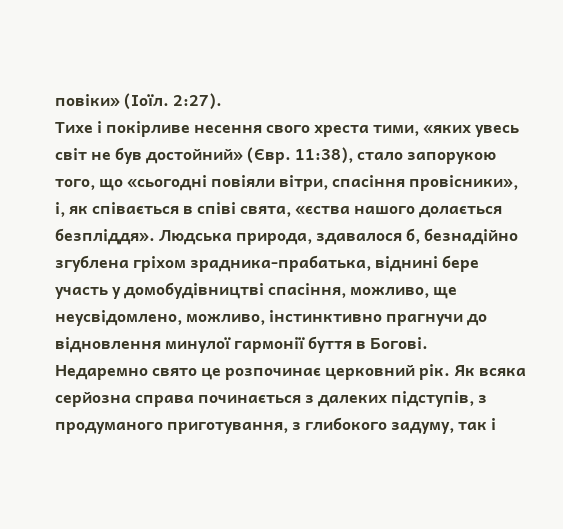повіки» (Іоїл. 2:27).
Тихе і покірливе несення свого хреста тими, «яких увесь світ не був достойний» (Євр. 11:38), стало запорукою того, що «сьогодні повіяли вітри, спасіння провісники», і, як співається в співі свята, «єства нашого долається безпліддя». Людська природа, здавалося б, безнадійно згублена гріхом зрадника-прабатька, віднині бере участь у домобудівництві спасіння, можливо, ще неусвідомлено, можливо, інстинктивно прагнучи до відновлення минулої гармонії буття в Богові.
Недаремно свято це розпочинає церковний рік. Як всяка серйозна справа починається з далеких підступів, з продуманого приготування, з глибокого задуму, так і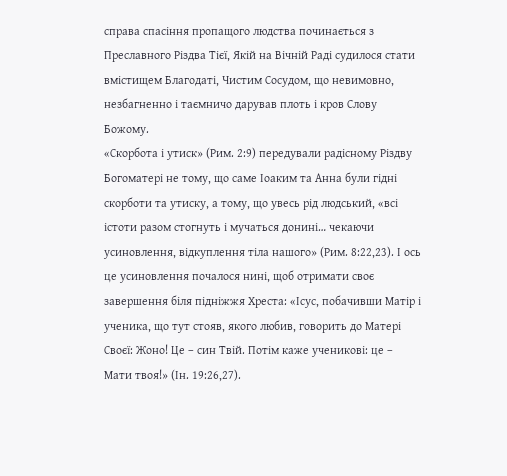справа спасіння пропащого людства починається з Преславного Різдва Тієї, Якій на Вічній Раді судилося стати вмістищем Благодаті, Чистим Сосудом, що невимовно, незбагненно і таємничо дарував плоть і кров Слову Божому.
«Скорбота і утиск» (Рим. 2:9) передували радісному Різдву Богоматері не тому, що саме Іоаким та Анна були гідні скорботи та утиску, а тому, що увесь рід людський, «всі істоти разом стогнуть і мучаться донині… чекаючи усиновлення, відкуплення тіла нашого» (Рим. 8:22,23). І ось це усиновлення почалося нині, щоб отримати своє завершення біля підніжжя Хреста: «Ісус, побачивши Матір і ученика, що тут стояв, якого любив, говорить до Матері Своєї: Жоно! Це – син Твій. Потім каже ученикові: це – Мати твоя!» (Ін. 19:26,27).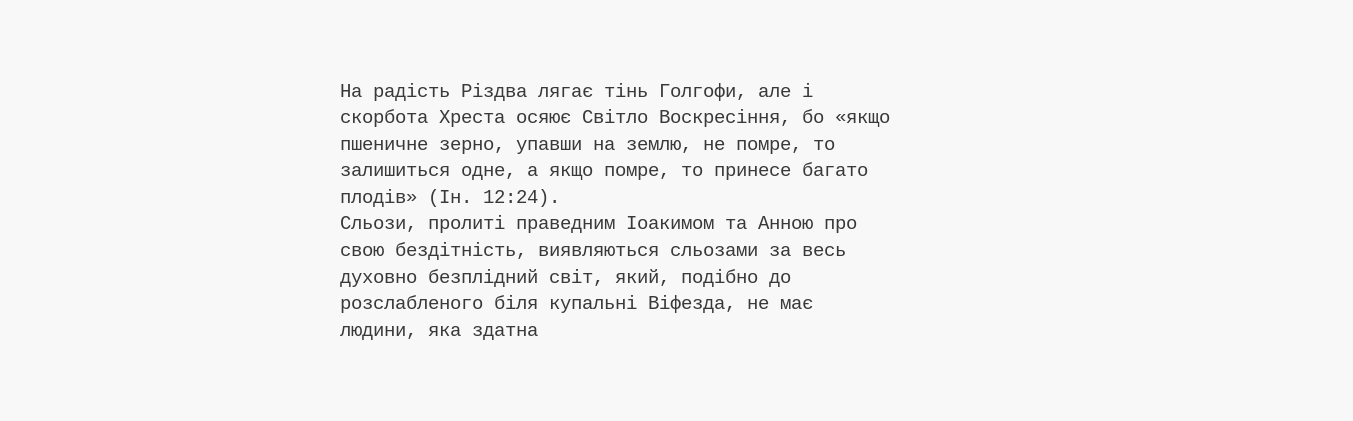На радість Різдва лягає тінь Голгофи, але і скорбота Хреста осяює Світло Воскресіння, бо «якщо пшеничне зерно, упавши на землю, не помре, то залишиться одне, а якщо помре, то принесе багато плодів» (Ін. 12:24).
Сльози, пролиті праведним Іоакимом та Анною про свою бездітність, виявляються сльозами за весь духовно безплідний світ, який, подібно до розслабленого біля купальні Віфезда, не має людини, яка здатна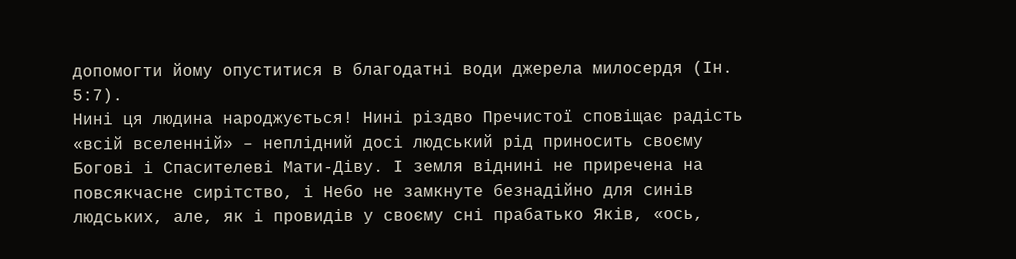допомогти йому опуститися в благодатні води джерела милосердя (Ін. 5:7).
Нині ця людина народжується! Нині різдво Пречистої сповіщає радість «всій вселенній» – неплідний досі людський рід приносить своєму Богові і Спасителеві Мати-Діву. І земля віднині не приречена на повсякчасне сирітство, і Небо не замкнуте безнадійно для синів людських, але, як і провидів у своєму сні прабатько Яків, «ось,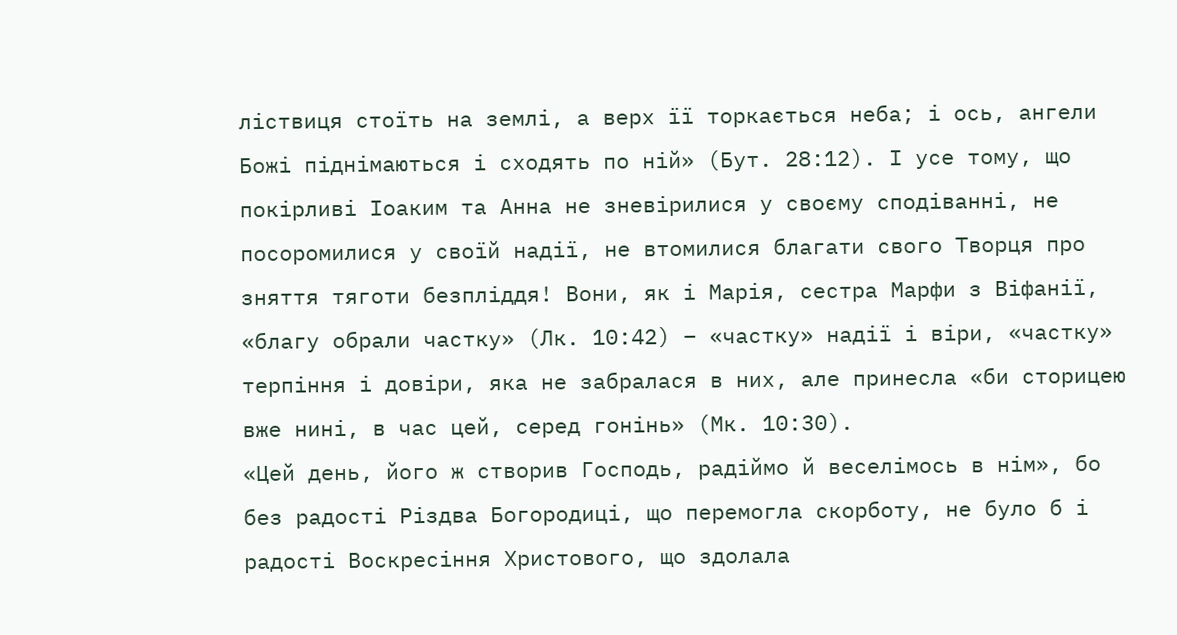ліствиця стоїть на землі, а верх її торкається неба; і ось, ангели Божі піднімаються і сходять по ній» (Бут. 28:12). І усе тому, що покірливі Іоаким та Анна не зневірилися у своєму сподіванні, не посоромилися у своїй надії, не втомилися благати свого Творця про зняття тяготи безпліддя! Вони, як і Марія, сестра Марфи з Віфанії, «благу обрали частку» (Лк. 10:42) – «частку» надії і віри, «частку» терпіння і довіри, яка не забралася в них, але принесла «би сторицею вже нині, в час цей, серед гонінь» (Мк. 10:30).
«Цей день, його ж створив Господь, радіймо й веселімось в нім», бо без радості Різдва Богородиці, що перемогла скорботу, не було б і радості Воскресіння Христового, що здолала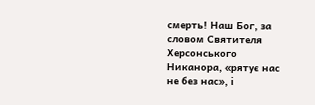смерть! Наш Бог, за словом Святителя Херсонського Никанора, «рятує нас не без нас», і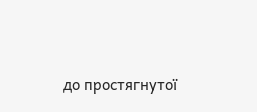до простягнутої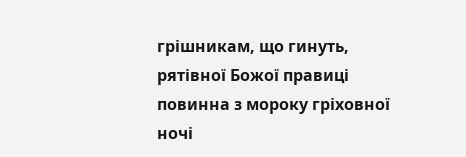грішникам, що гинуть, рятівної Божої правиці повинна з мороку гріховної ночі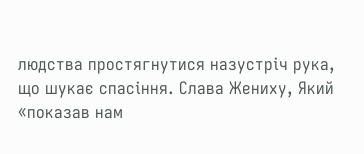людства простягнутися назустріч рука, що шукає спасіння. Слава Жениху, Який «показав нам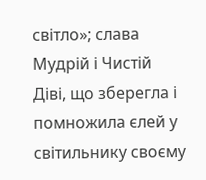світло»; слава Мудрій і Чистій Діві, що зберегла і помножила єлей у світильнику своєму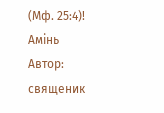(Мф. 25:4)! Амінь
Автор: священик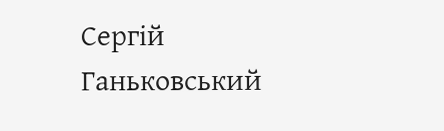Сергій Ганьковський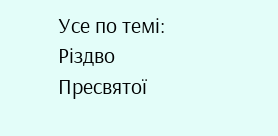Усе по темі: Різдво Пресвятої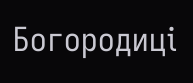Богородиці